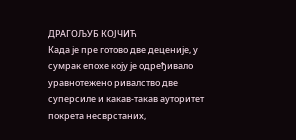ДРАГОЉУБ КОЈЧИЋ
Када је пре готово две деценије, у сумрак епохе коју је одређивало уравнотежено ривалство две суперсиле и какав-такав ауторитет покрета несврстаних,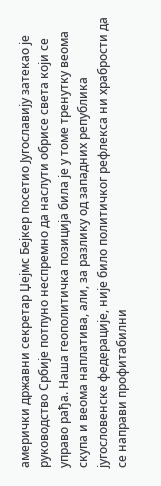амерички државни секретар Џејмс Бејкер посетио Југославију затекао је руководство Србије потпуно неспремно да наслути обрисе света који се управо рађа. Наша геополитичка позиција била је у томе тренутку веома скупа и веома наплатива, али, за разлику од западних република југословенске федерације, није било политичког рефлекса ни храбрости да се направи профитабилни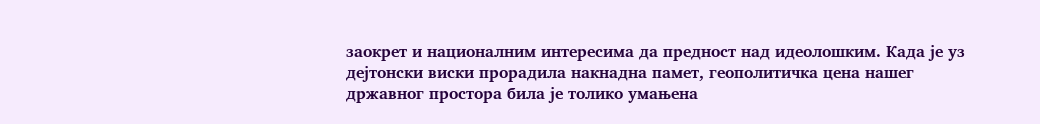заокрет и националним интересима да предност над идеолошким. Када је уз дејтонски виски прорадила накнадна памет, геополитичка цена нашег државног простора била је толико умањена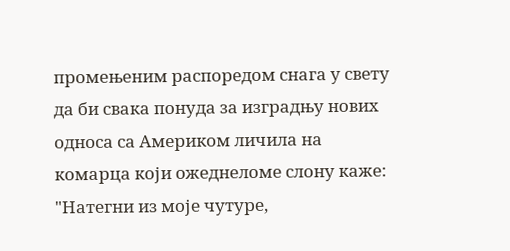промењеним распоредом снага у свету да би свака понуда за изградњу нових односа са Америком личила на комарца који ожеднеломе слону каже:
"Натегни из моје чутуре,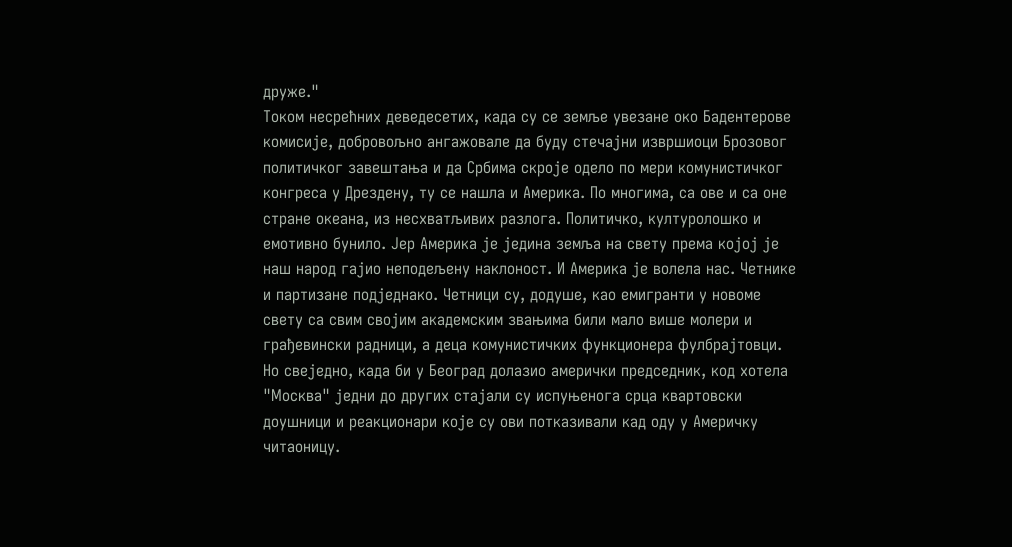друже."
Током несрећних деведесетих, када су се земље увезане око Бадентерове комисије, добровољно ангажовале да буду стечајни извршиоци Брозовог политичког завештања и да Србима скроје одело по мери комунистичког конгреса у Дрездену, ту се нашла и Америка. По многима, са ове и са оне стране океана, из несхватљивих разлога. Политичко, културолошко и емотивно бунило. Јер Америка је једина земља на свету према којој је наш народ гајио неподељену наклоност. И Америка је волела нас. Четнике и партизане подједнако. Четници су, додуше, као емигранти у новоме свету са свим својим академским звањима били мало више молери и грађевински радници, а деца комунистичких функционера фулбрајтовци. Но свеједно, када би у Београд долазио амерички председник, код хотела "Москва" једни до других стајали су испуњенога срца квартовски доушници и реакционари које су ови потказивали кад оду у Америчку читаоницу.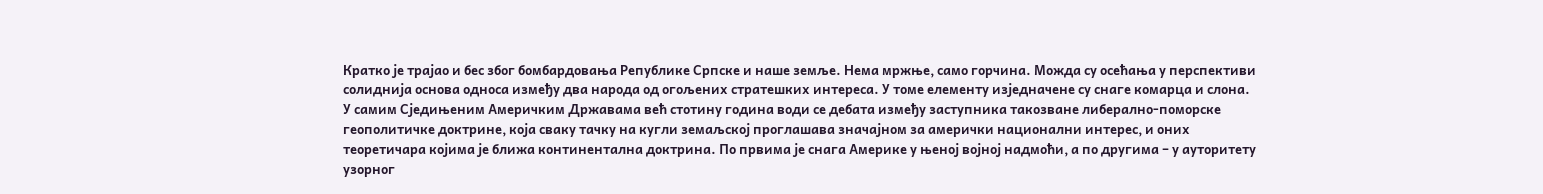Кратко је трајао и бес због бомбардовања Републике Српске и наше земље. Нема мржње, само горчина. Можда су осећања у перспективи солиднија основа односа између два народа од огољених стратешких интереса. У томе елементу изједначене су снаге комарца и слона.
У самим Сједињеним Америчким Државама већ стотину година води се дебата између заступника такозване либерално-поморске геополитичке доктрине, која сваку тачку на кугли земаљској проглашава значајном за амерички национални интерес, и оних теоретичара којима је ближа континентална доктрина. По првима је снага Америке у њеној војној надмоћи, а по другима – у ауторитету узорног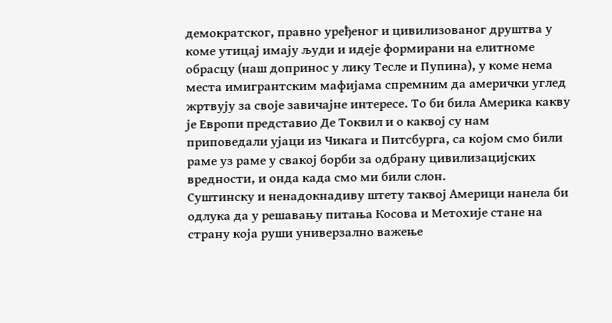демократског, правно уређеног и цивилизованог друштва у коме утицај имају људи и идеје формирани на елитноме обрасцу (наш допринос у лику Тесле и Пупина), у коме нема места имигрантским мафијама спремним да амерички углед жртвују за своје завичајне интересе. То би била Америка какву је Европи представио Де Токвил и о каквој су нам приповедали ујаци из Чикага и Питсбурга, са којом смо били раме уз раме у свакој борби за одбрану цивилизацијских вредности, и онда када смо ми били слон.
Суштинску и ненадокнадиву штету таквој Америци нанела би одлука да у решавању питања Косова и Метохије стане на страну која руши универзално важење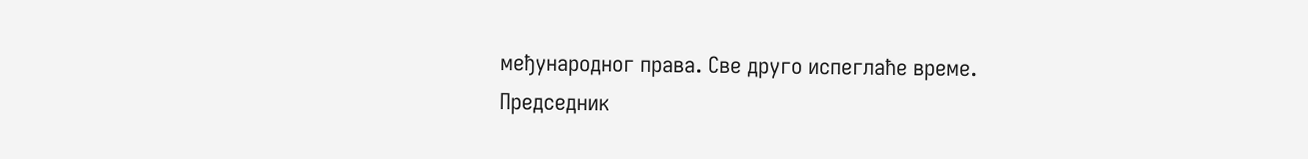међународног права. Све друго испеглаће време.
Председник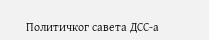Политичког савета ДСС-а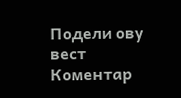Подели ову вест
Комeнтар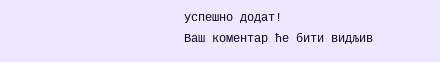успeшно додат!
Ваш комeнтар ћe бити видљив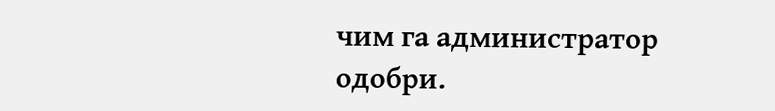чим га администратор одобри.